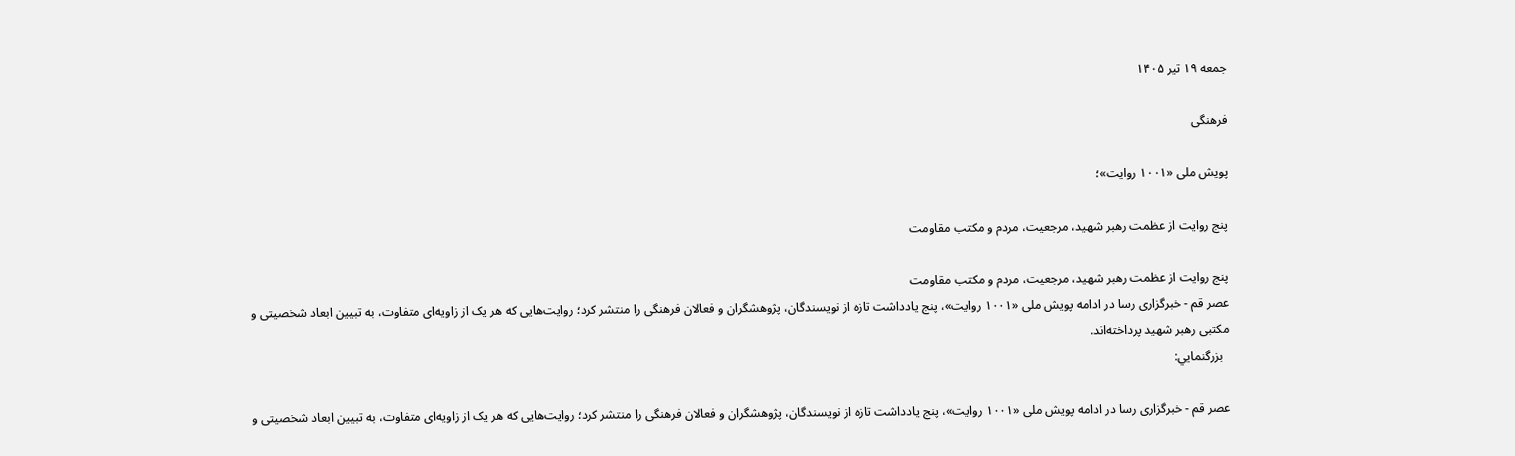جمعه ۱۹ تير ۱۴۰۵

فرهنگی

پویش ملی «۱۰۰۱ روایت»؛

پنج روایت از عظمت رهبر شهید، مرجعیت، مردم و مکتب مقاومت

پنج روایت از عظمت رهبر شهید، مرجعیت، مردم و مکتب مقاومت
عصر قم - خبرگزاری رسا در ادامه پویش ملی «۱۰۰۱ روایت»، پنج یادداشت تازه از نویسندگان، پژوهشگران و فعالان فرهنگی را منتشر کرد؛ روایت‌هایی که هر یک از زاویه‌ای متفاوت، به تبیین ابعاد شخصیتی و مکتبی رهبر شهید پرداخته‌اند.
  بزرگنمايي:

عصر قم - خبرگزاری رسا در ادامه پویش ملی «۱۰۰۱ روایت»، پنج یادداشت تازه از نویسندگان، پژوهشگران و فعالان فرهنگی را منتشر کرد؛ روایت‌هایی که هر یک از زاویه‌ای متفاوت، به تبیین ابعاد شخصیتی و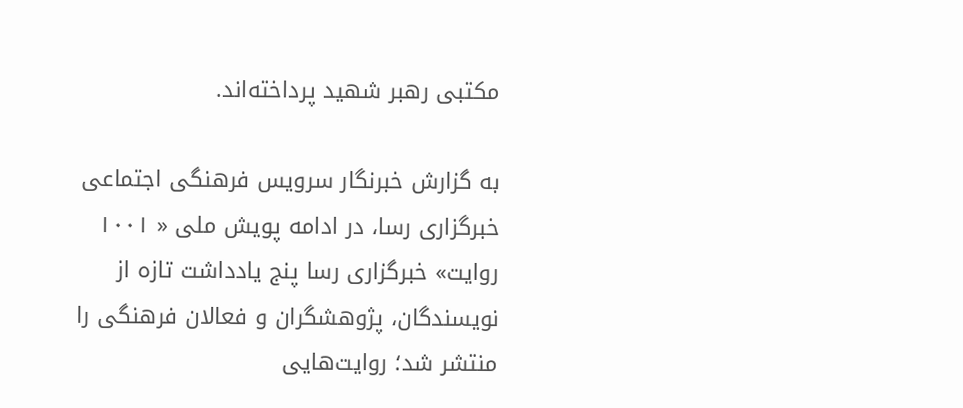مکتبی رهبر شهید پرداخته‌اند.

به گزارش خبرنگار سرویس فرهنگی اجتماعی خبرگزاری رسا، در ادامه پویش ملی « ۱۰۰۱ روایت» خبرگزاری رسا پنج یادداشت تازه از نویسندگان، پژوهشگران و فعالان فرهنگی را منتشر شد؛ روایت‌هایی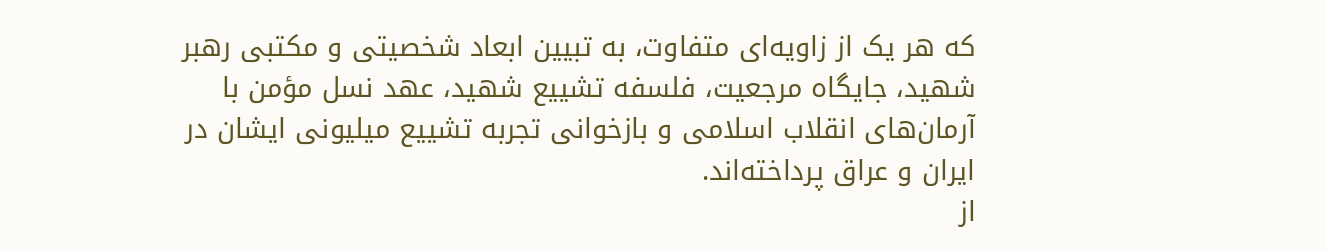که هر یک از زاویه‌ای متفاوت، به تبیین ابعاد شخصیتی و مکتبی رهبر شهید، جایگاه مرجعیت، فلسفه تشییع شهید، عهد نسل مؤمن با آرمان‌های انقلاب اسلامی و بازخوانی تجربه تشییع میلیونی ایشان در ایران و عراق پرداخته‌اند.
از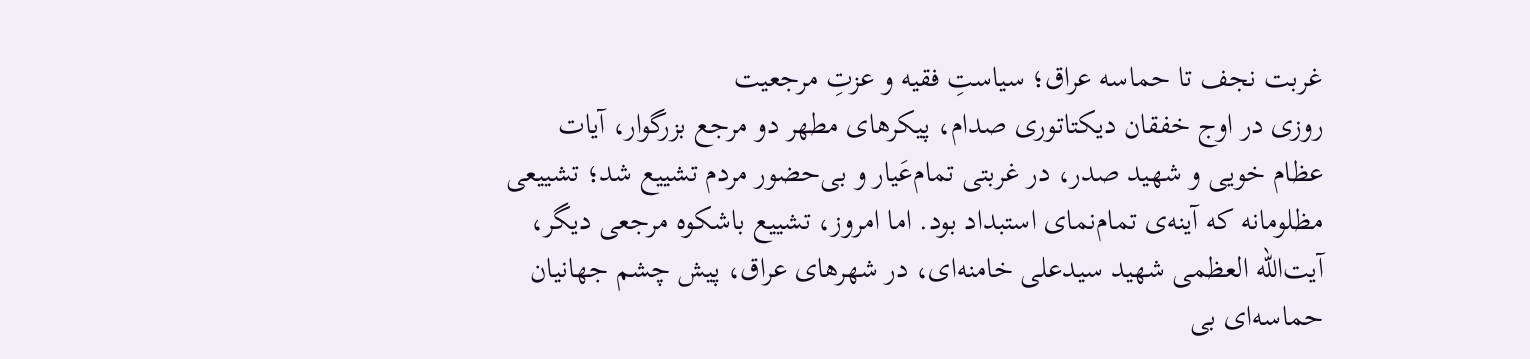غربت نجف تا حماسه عراق؛ سیاستِ فقیه و عزتِ مرجعیت
روزی در اوج خفقان دیکتاتوری صدام، پیکرهای مطهر دو مرجع بزرگوار، آیات عظام خویی و شهید صدر، در غربتی تمام‌عَیار و بی‌حضور مردم تشییع شد؛ تشییعی مظلومانه که آینه‌ی تمام‌نمای استبداد بود. اما امروز، تشییع باشکوه مرجعی دیگر، آیت‌الله العظمی شهید سیدعلی خامنه‌ای، در شهرهای عراق، پیش چشم جهانیان حماسه‌ای بی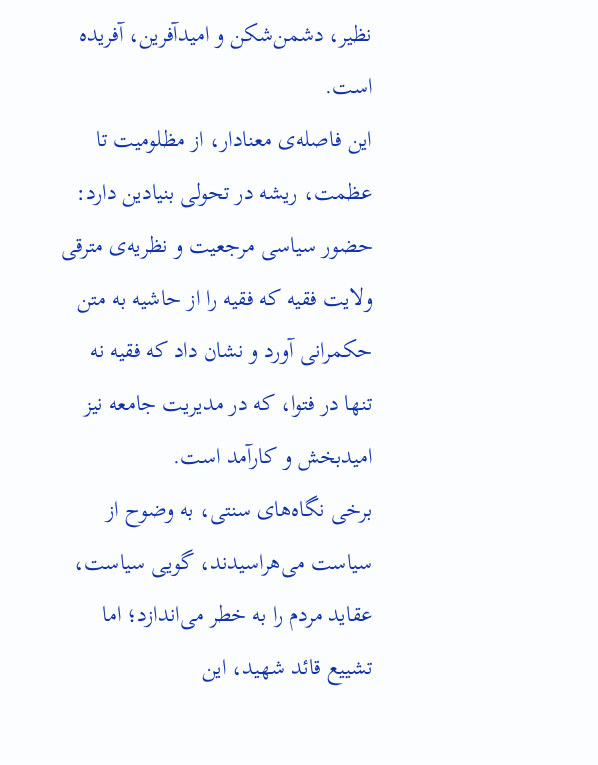نظیر، دشمن‌شکن و امیدآفرین، آفریده است.
این فاصله‌ی معنادار، از مظلومیت تا عظمت، ریشه در تحولی بنیادین دارد: حضور سیاسی مرجعیت و نظریه‌ی مترقی ولایت فقیه که فقیه را از حاشیه به متن حکمرانی آورد و نشان داد که فقیه نه تنها در فتوا، که در مدیریت جامعه نیز امیدبخش و کارآمد است.
برخی نگاه‌های سنتی، به وضوح از سیاست می‌هراسیدند، گویی سیاست، عقاید مردم را به خطر می‌اندازد؛ اما تشییع قائد شهید، این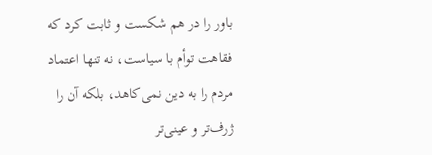باور را در هم شکست و ثابت کرد که فقاهت توأم با سیاست، نه تنها اعتماد مردم را به دین نمی‌کاهد، بلکه آن را ژرف‌تر و عینی‌تر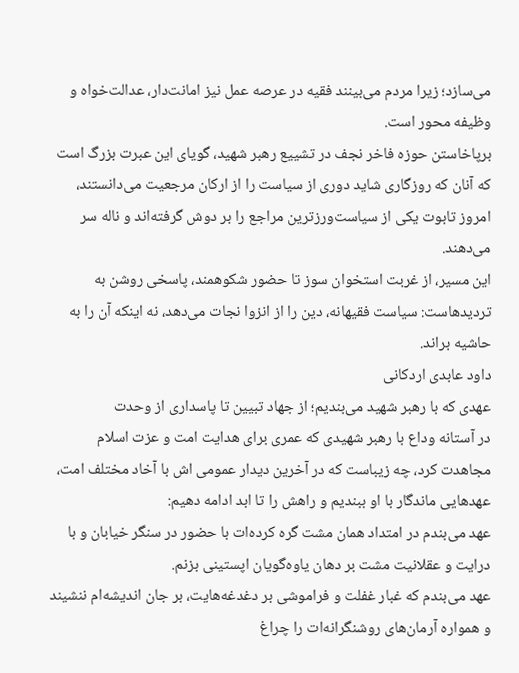می‌سازد؛ زیرا مردم می‌بینند فقیه در عرصه عمل نیز امانت‌دار، عدالت‌خواه و وظیفه محور است.
برپاخاستن حوزه فاخر نجف در تشییع رهبر شهید، گویای این عبرت بزرگ است که آنان که روزگاری شاید دوری از سیاست را از ارکان مرجعیت می‌دانستند، امروز تابوت یکی از سیاست‌ورزترین مراجع را بر دوش گرفته‌اند و ناله سر می‌دهند.
این مسیر، از غربت استخوان سوز تا حضور شکوهمند، پاسخی روشن به تردیدهاست: سیاست فقیهانه، دین را از انزوا نجات می‌دهد، نه اینکه آن را به حاشیه براند.
داود عابدی اردکانی
عهدی که با رهبر شهید می‌بندیم؛ از جهاد تبیین تا پاسداری از وحدت
در آستانه وداع با رهبر شهیدی که عمری برای هدایت امت و عزت اسلام مجاهدت کرد، چه زیباست که در آخرین دیدار عمومی ‌اش با آخاد مختلف امت، عهدهایی ماندگار با او ببندیم و راهش را تا ابد ادامه دهیم:
عهد می‌بندم در امتداد همان مشت گره کرده‌ات با حضور در سنگر خیابان و با درایت و عقلانیت مشت بر دهان یاوه‌گویان اپستینی بزنم.
عهد می‌بندم که غبار غفلت و فراموشی بر دغدغه‌هایت، بر جان اندیشه‌ام ننشیند و همواره آرمان‌های روشنگرانه‌ات را چراغ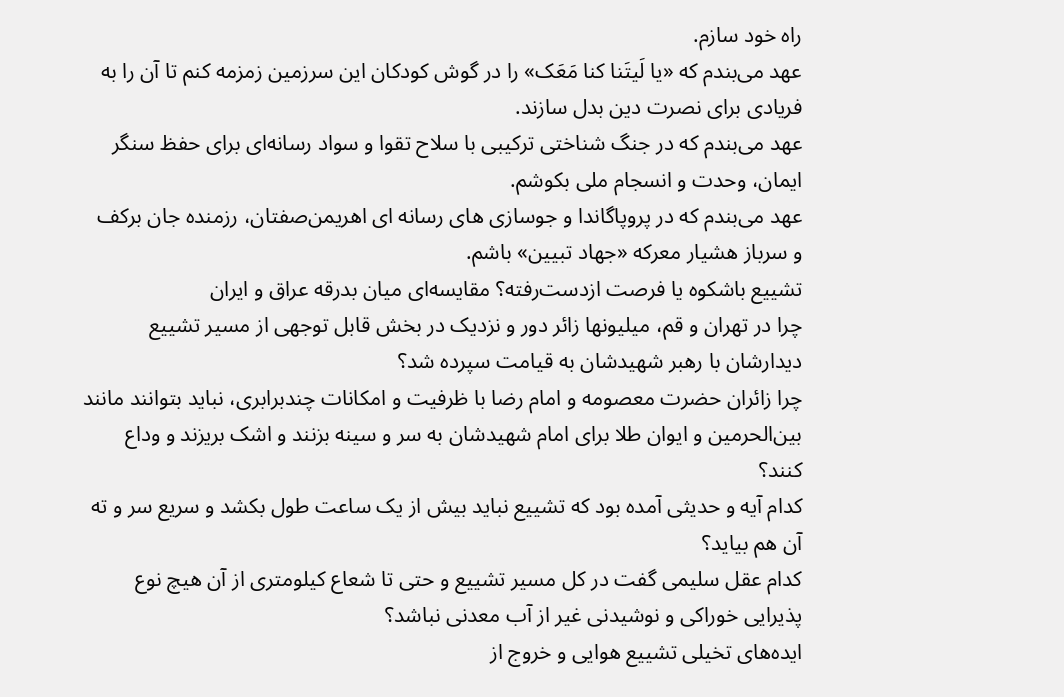راه خود سازم.
عهد می‌بندم که «یا لَیتَنا کنا مَعَک» را در گوش کودکان این سرزمین زمزمه کنم تا آن را به فریادی برای نصرت دین بدل سازند.
عهد می‌بندم که در جنگ شناختی ترکیبی با سلاح تقوا و سواد رسانه‌ای برای حفظ سنگر ایمان، وحدت و انسجام ملی بکوشم.
عهد می‌بندم که در پروپاگاندا و جوسازی ‌های رسانه ‌ای اهریمن‌صفتان، رزمنده جان برکف و سرباز هشیار معرکه «جهاد تبیین» باشم.
تشییع باشکوه یا فرصت ازدست‌رفته؟ مقایسه‌ای میان بدرقه عراق و ایران
چرا در تهران و قم، میلیونها زائر دور و نزدیک در بخش قابل توجهی از مسیر تشییع دیدارشان با رهبر شهیدشان به قیامت سپرده شد؟
چرا زائران حضرت معصومه و امام رضا با ظرفیت و امکانات چندبرابری، نباید بتوانند مانند بین‌الحرمین و ایوان طلا برای امام شهیدشان به سر و سینه بزنند و اشک بریزند و وداع کنند؟
کدام آیه و حدیثی آمده بود که تشییع نباید بیش از یک ساعت طول بکشد و سریع سر و ته آن هم بیاید؟
کدام عقل سلیمی گفت در کل مسیر تشییع و حتی تا شعاع کیلومتری از آن هیچ نوع پذیرایی خوراکی و نوشیدنی غیر از آب معدنی نباشد؟
ایده‌های تخیلی تشییع هوایی و خروج از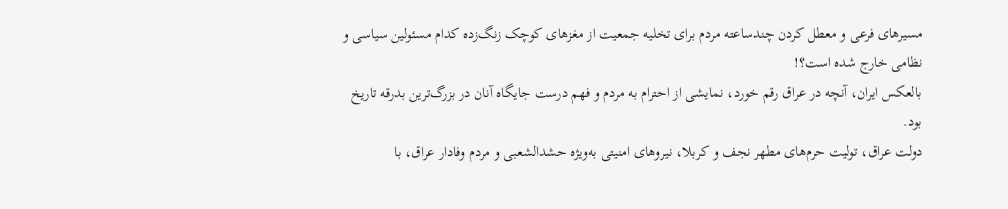مسیرهای فرعی و معطل کردن چندساعته مردم برای تخلیه جمعیت از مغزهای کوچک زنگ‌زده کدام مسئولین سیاسی و نظامی خارج شده است؟!
بالعکس ایران، آنچه در عراق رقم خورد، نمایشی از احترام به مردم و فهم درست جایگاه آنان در بزرگ‌ترین بدرقه تاریخ بود.
دولت عراق، تولیت حرم‌های مطهر نجف و کربلا، نیروهای امنیتی به‌ویژه حشدالشعبی و مردم وفادار عراق، با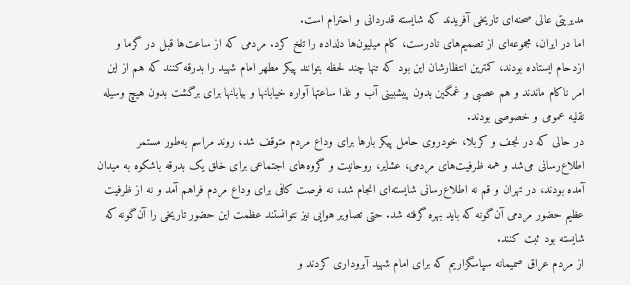مدیریتی عالی صحنه‌ای تاریخی آفریدند که شایسته قدردانی و احترام است.
اما در ایران، مجموعه‌ای از تصمیم‌های نادرست، کام میلیون‌ها دلداده را تلخ کرد. مردمی که از ساعت‌ها قبل در گرما و ازدحام ایستاده بودند، کمترین انتظارشان این بود که تنها چند لحظه بتوانند پیکر مطهر امام شهید را بدرقه کنند که هم از این امر ناکام ماندند و هم عصبی و غمگین بدون پیشبینی آب و غذا ساعتها آواره خیابانها و بیابانها برای برگشت بدون هیچ وسیله نقلیه عمومی و خصوصی بودند.
در حالی که در نجف و کربلا، خودروی حامل پیکر بارها برای وداع مردم متوقف شد، روند مراسم به‌طور مستمر اطلاع‌رسانی می‌شد و همه ظرفیت‌های مردمی، عشایر، روحانیت و گروه‌های اجتماعی برای خلق یک بدرقه باشکوه به میدان آمده بودند، در تهران و قم نه اطلاع‌رسانی شایسته‌ای انجام شد، نه فرصت کافی برای وداع مردم فراهم آمد و نه از ظرفیت عظیم حضور مردمی آن‌گونه که باید بهره گرفته شد. حتی تصاویر هوایی نیز نتوانستند عظمت این حضور تاریخی را آن‌گونه که شایسته بود ثبت کنند.
از مردم عراق صمیمانه سپاسگزاریم که برای امام شهید آبروداری کردند و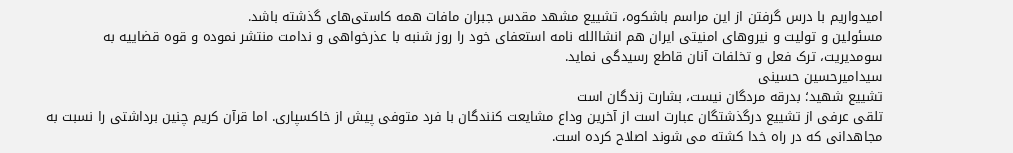امیدواریم با درس گرفتن از این مراسم باشکوه، تشییع مشهد مقدس جبران مافات همه کاستی‌های گذشته باشد.
مسئولین و تولیت و نیروهای امنیتی ایران هم انشاالله نامه استعفای خود را روز شنبه با عذرخواهی و ندامت منتشر نموده و قوه قضاییه به سومدیریت، ترک فعل و تخلفات آنان قاطع رسیدگی نماید.
سیدامیرحسین حسینی
تشییع شهید؛ بدرقه مردگان نیست، بشارت زندگان است
تلقی عرفی از تشییع درگذشتگان عبارت است از آخرین وداع مشایعت کنندگان با فرد متوفی پیش از خاکسپاری. اما قرآن کریم چنین برداشتی را نسبت به مجاهدانی که در راه خدا کشته می شوند اصلاح کرده است.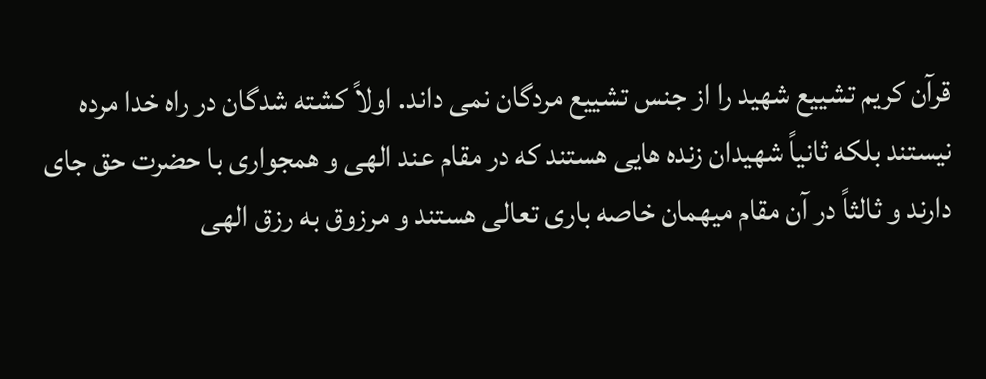قرآن کریم تشییع شهید را از جنس تشییع مردگان نمی داند. اولاً کشته شدگان در راه خدا مرده نیستند بلکه ثانیاً شهیدان زنده هایی هستند که در مقام عند الهی و همجواری با حضرت حق جای دارند و ثالثاً در آن مقام میهمان خاصه باری تعالی هستند و مرزوق به رزق الهی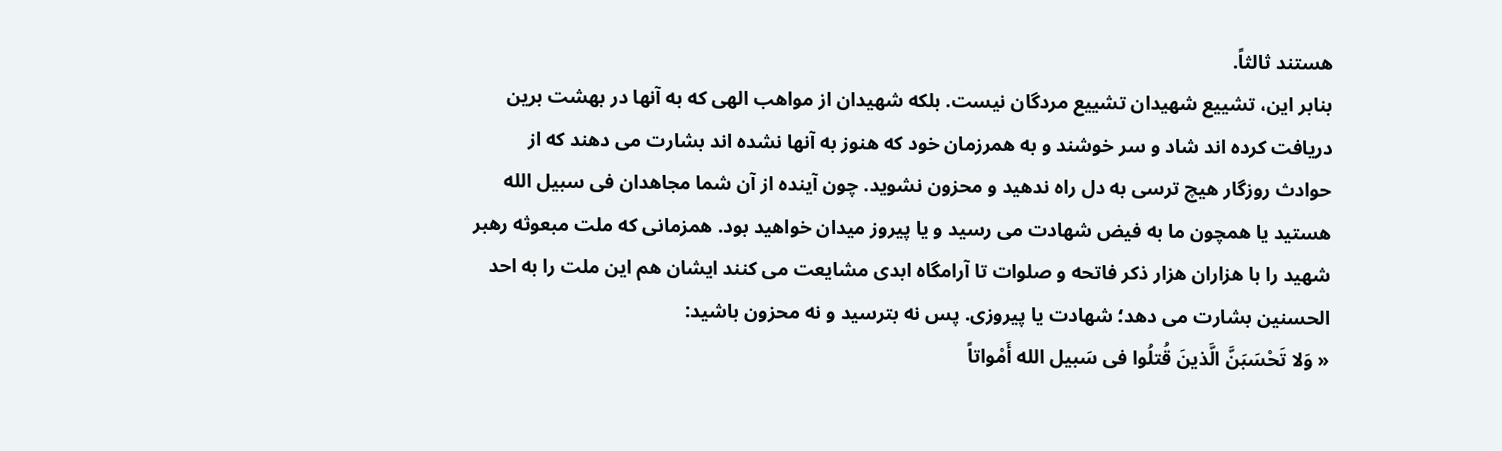هستند ثالثاً.
بنابر این، تشییع شهیدان تشییع مردگان نیست. بلکه شهیدان از مواهب الهی که به آنها در بهشت برین دریافت کرده اند شاد و سر خوشند و به همرزمان خود که هنوز به آنها نشده اند بشارت می دهند که از حوادث روزگار هیچ ترسی به دل راه ندهید و محزون نشوید. چون آینده از آن شما مجاهدان فی سبیل الله هستید یا همچون ما به فیض شهادت می رسید و یا پیروز میدان خواهید بود. همزمانی که ملت مبعوثه رهبر شهید را با هزاران هزار ذکر فاتحه و صلوات تا آرامگاه ابدی مشایعت می کنند ایشان هم این ملت را به احد الحسنین بشارت می دهد؛ شهادت یا پیروزی. پس نه بترسید و نه محزون باشید:
« وَلا تَحْسَبَنَّ الَّذینَ قُتلُوا فی سَبیل الله أَمْواتاً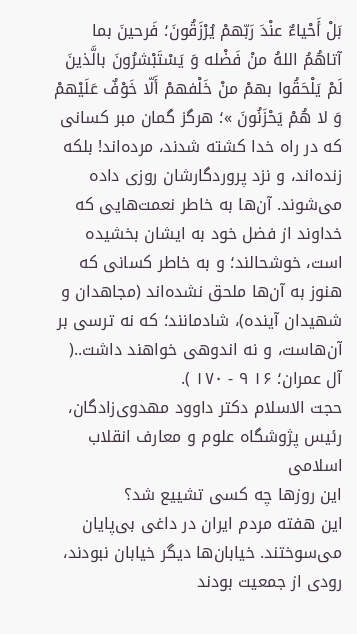بَلْ أَحْیاءٌ عنْدَ رَبّهمْ یُرْزَقُونَ؛ فَرحینَ بما آتاهُمُ اللهُ منْ فَضْله وَ یَسْتَبْشرُونَ بالَّذینَ لَمْ یَلْحَقُوا بهمْ منْ خَلْفهمْ أَلّا خَوْفٌ عَلَیْهمْ وَ لا هُمْ یَحْزَنُونَ »؛ هرگز گمان مبر کسانى‌ که در راه خدا کشته ‌شدند، مرده‌اند! بلکه زنده‌اند، و نزد پروردگارشان روزى‌ داده‌ مى‌شوند. آن‌ها به‌ خاطر نعمت‌هایى که خداوند از فضل خود به ایشان بخشیده‌ است، خوشحالند؛ و به‌ خاطر کسانى‌ که هنوز به آن‌ها ملحق نشده‌اند (مجاهدان و شهیدان آینده)، شادمانند؛ که نه ترسى بر آن‌هاست، و نه اندوهى خواهند ‌داشت..( آل عمران؛ ١۶ ٩ - ١٧٠ ).
حجت الاسلام دکتر داوود مهدوی‌زادگان، رئیس پژوشگاه علوم و معارف انقلاب اسلامی
این روزها چه کسی تشییع شد؟
این هفته مردم ایران در داغی بی‌پایان می‌سوختند. خیابان‌ها دیگر خیابان نبودند، رودی از جمعیت بودند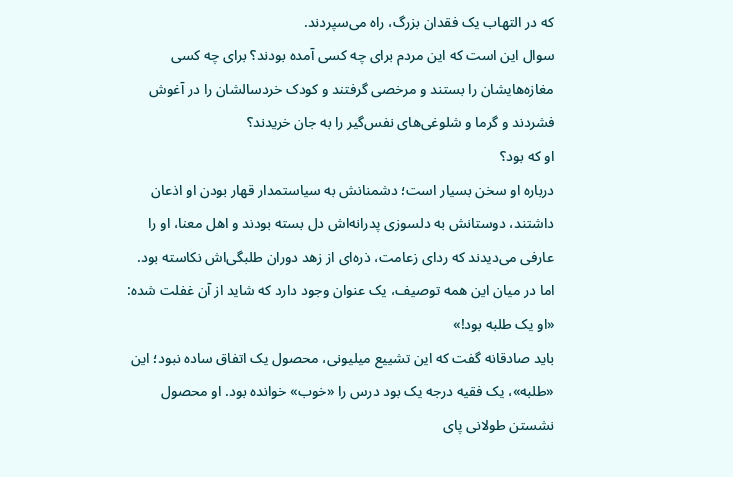که در التهاب یک فقدان بزرگ، راه می‌سپردند.
سوال این است که این مردم برای چه کسی آمده بودند؟ برای چه کسی مغازه‌هایشان را بستند و مرخصی گرفتند و کودک خردسالشان را در آغوش فشردند و گرما و شلوغی‌های نفس‌گیر را به جان خریدند؟
او که بود؟
درباره او سخن بسیار است؛ دشمنانش به سیاستمدار قهار بودن او اذعان داشتند، دوستانش به دلسوزی پدرانه‌اش دل بسته بودند و اهل معنا، او را عارفی می‌دیدند که ردای زعامت، ذره‌ای از زهد دوران طلبگی‌اش نکاسته بود.
اما در میان این همه توصیف، یک عنوان وجود دارد که شاید از آن غفلت شده: «او یک طلبه بود!»
باید صادقانه گفت که این تشییع میلیونی، محصول یک اتفاق ساده نبود؛ این «طلبه»، یک فقیه درجه یک بود درس را «خوب» خوانده بود. او محصول نشستن طولانی پای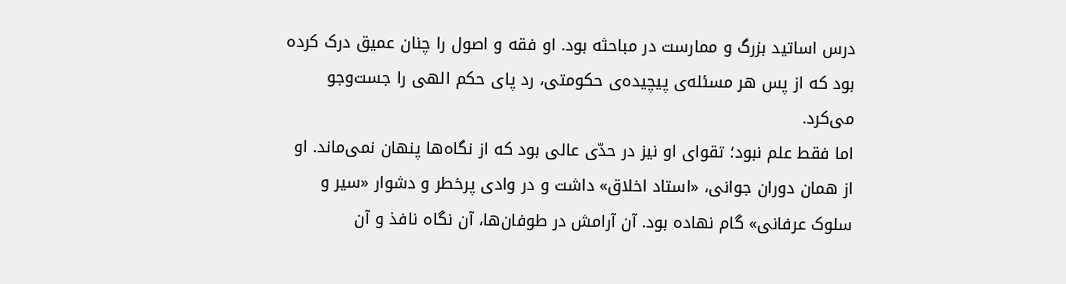درس اساتید بزرگ و ممارست در مباحثه بود. او فقه و اصول را چنان عمیق درک کرده بود که از پس هر مسئله‌ی پیچیده‌ی حکومتی، رد پای حکم الهی را جست‌وجو می‌کرد.
اما فقط علم نبود؛ تقوای او نیز در حدّی عالی بود که از نگاه‌ها پنهان نمی‌ماند. او از همان دوران جوانی، «استاد اخلاق» داشت و در وادی پرخطر و دشوار «سیر و سلوک عرفانی» گام نهاده بود. آن آرامش در طوفان‌ها، آن نگاه نافذ و آن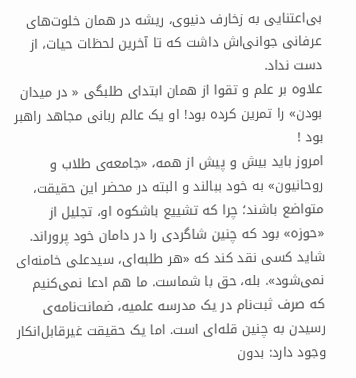بی‌اعتنایی به زخارف دنیوی، ریشه در همان خلوت‌های عرفانی جوانی‌اش داشت که تا آخرین لحظات حیات، از دست نداد.
علاوه بر علم و تقوا از همان ابتدای طلبگی « در میدان بودن» را تمرین کرده بود! او یک عالم ربانی مجاهد راهبر بود !
امروز باید بیش و پیش از همه، «جامعه‌ی طلاب و روحانیون» به خود ببالند و البته در محضر این حقیقت، متواضع باشند؛ چرا که تشییع باشکوه او، تجلیل از «حوزه» بود که چنین شاگردی را در دامان خود پروراند.
شاید کسی نقد کند که «هر طلبه‌ای، سیدعلی خامنه‌ای نمی‌شود». بله، حق با شماست. ما هم ادعا نمی‌کنیم که صرف ثبت‌نام در یک مدرسه علمیه، ضمانت‌نامه‌ی رسیدن به چنین قله‌ای است. اما یک حقیقت غیرقابل‌انکار وجود دارد: بدون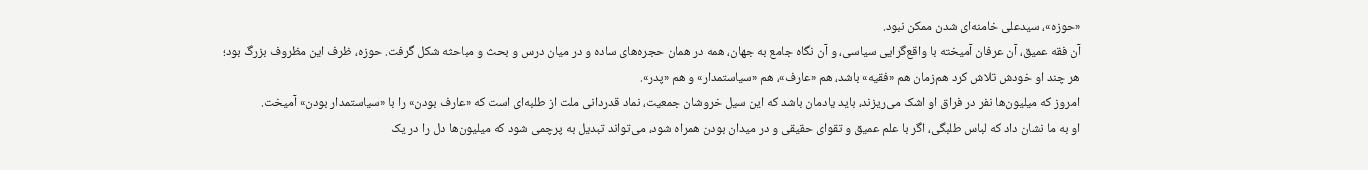«حوزه»، سیدعلی خامنه‌ای شدن ممکن نبود.
آن فقه عمیق، آن عرفان آمیخته با واقع‌گرایی سیاسی، و آن نگاه جامع به جهان، همه در همان حجره‌های ساده و در میان درس و بحث و مباحثه شکل گرفت. حوزه، ظرف این مظروف بزرگ بود؛
هر چند او خودش تلاش کرد هم‌زمان هم «فقیه» باشد، هم «عارف»، هم «سیاستمدار» و هم «پدر».
امروز که میلیون‌ها نفر در فراق او اشک می‌ریزند، باید یادمان باشد که این سیل خروشان جمعیت، نماد قدردانی ملت از طلبه‌ای است که «عارف بودن» را با «سیاستمدار بودن» آمیخت.
او به ما نشان داد که لباس طلبگی، اگر با علم عمیق و تقوای حقیقی و در میدان بودن همراه شود، می‌تواند تبدیل به پرچمی شود که میلیون‌ها دل را در یک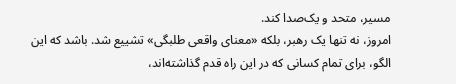مسیر، متحد و یک‌صدا کند.
امروز، نه تنها یک رهبر، بلکه «معنای واقعی طلبگی» تشییع شد. باشد که این الگو، برای تمام کسانی که در این راه قدم گذاشته‌اند،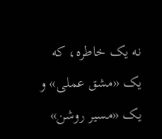نه یک خاطره، که یک «مشق عملی» و یک «مسیر روشن»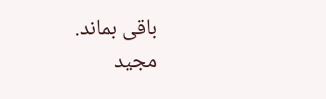باقی بماند.
مجید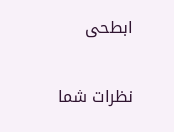ابطحی


نظرات شما